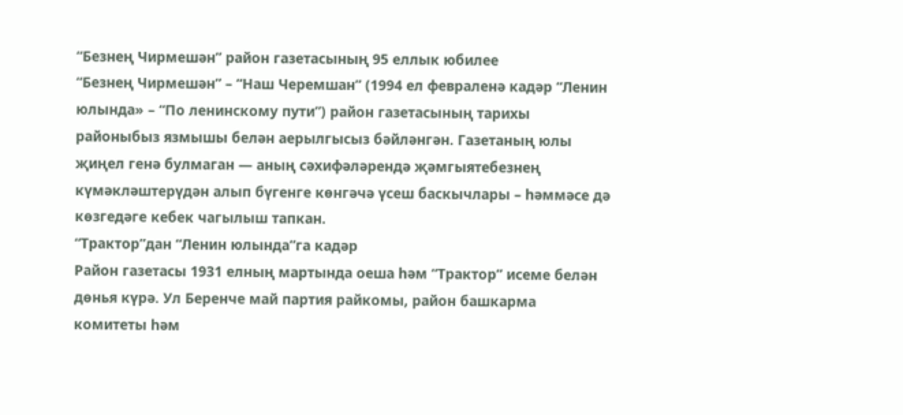“Безнең Чирмешән” район газетасының 95 еллык юбилее
“Безнең Чирмешән” – “Наш Черемшан” (1994 ел февраленә кадәр “Ленин юлында» – “По ленинскому пути”) район газетасының тарихы районыбыз язмышы белән аерылгысыз бәйләнгән. Газетаның юлы җиңел генә булмаган — аның сәхифәләрендә җәмгыятебезнең күмәкләштерүдән алып бүгенге көнгәчә үсеш баскычлары – һәммәсе дә көзгедәге кебек чагылыш тапкан.
“Трактор”дан “Ленин юлында”га кадәр
Район газетасы 1931 елның мартында оеша һәм “Трактор” исеме белән дөнья күрә. Ул Беренче май партия райкомы, район башкарма комитеты һәм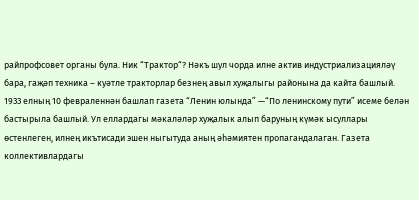райпрофсовет органы була. Ник “Трактор“? Нәкъ шул чорда илне актив индустриализацияләү бара, гаҗәп техника – куәтле тракторлар безнең авыл хуҗалыгы районына да кайта башлый.
1933 елның 10 февраленнән башлап газета “Ленин юлында” —“По ленинскому пути” исеме белән бастырыла башлый. Ул еллардагы мәкаләләр хуҗалык алып баруның күмәк ысуллары өстенлеген, илнең икътисади эшен ныгытуда аның әһәмиятен пропагандалаган. Газета коллективлардагы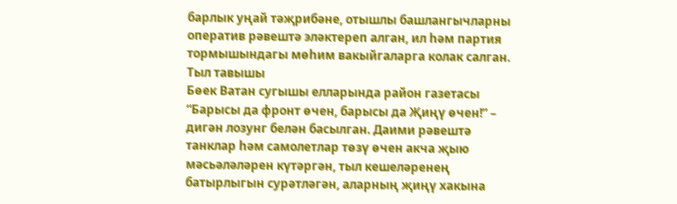барлык уңай тәҗрибәне, отышлы башлангычларны оператив рәвештә эләктереп алган, ил һәм партия тормышындагы мөһим вакыйгаларга колак салган.
Тыл тавышы
Бөек Ватан сугышы елларында район газетасы “Барысы да фронт өчен, барысы да Җиңү өчен!” – дигән лозунг белән басылган. Даими рәвештә танклар һәм самолетлар төзү өчен акча җыю мәсьәләләрен күтәргән, тыл кешеләренең батырлыгын сурәтләгән, аларның җиңү хакына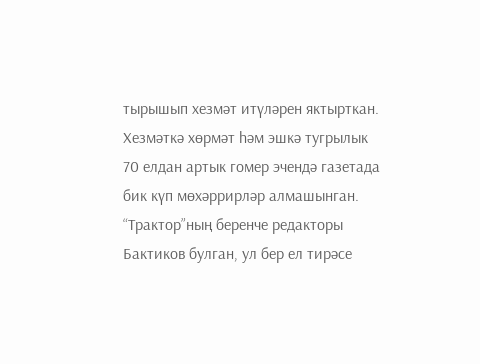тырышып хезмәт итүләрен яктырткан.
Хезмәткә хөрмәт һәм эшкә тугрылык
70 елдан артык гомер эчендә газетада бик күп мөхәррирләр алмашынган. “Трактор”ның беренче редакторы Бактиков булган, ул бер ел тирәсе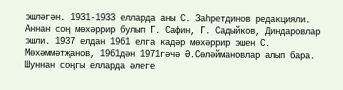эшләгән. 1931-1933 елларда аны С. Заһретдинов редакцияли. Аннан соң мөхәррир булып Г. Сафин, Г. Садыйков, Диндаровлар эшли. 1937 елдан 1961 елга кадәр мөхәррир эшен С. Мөхәммәтҗанов, 1961дән 1971гәчә Ә.Сөләймановлар алып бара. Шуннан соңгы елларда әлеге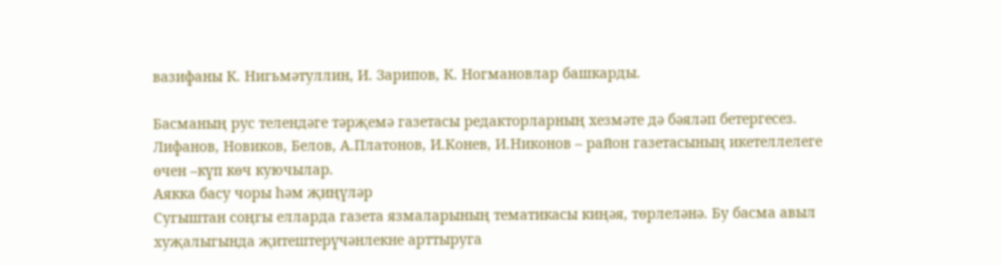вазифаны К. Нигьмәтуллин, И. Зарипов, К. Ногмановлар башкарды.

Басманың рус телендәге тәрҗемә газетасы редакторларның хезмәте дә бәяләп бетергесез. Лифанов, Новиков, Белов, А.Платонов, И.Конев, И.Никонов – район газетасының икетеллелеге өчен –күп көч куючылар.
Аякка басу чоры һәм җиңүләр
Сугыштан соңгы елларда газета язмаларының тематикасы киңәя, төрлеләнә. Бу басма авыл хуҗалыгында җитештерүчәнлекне арттыруга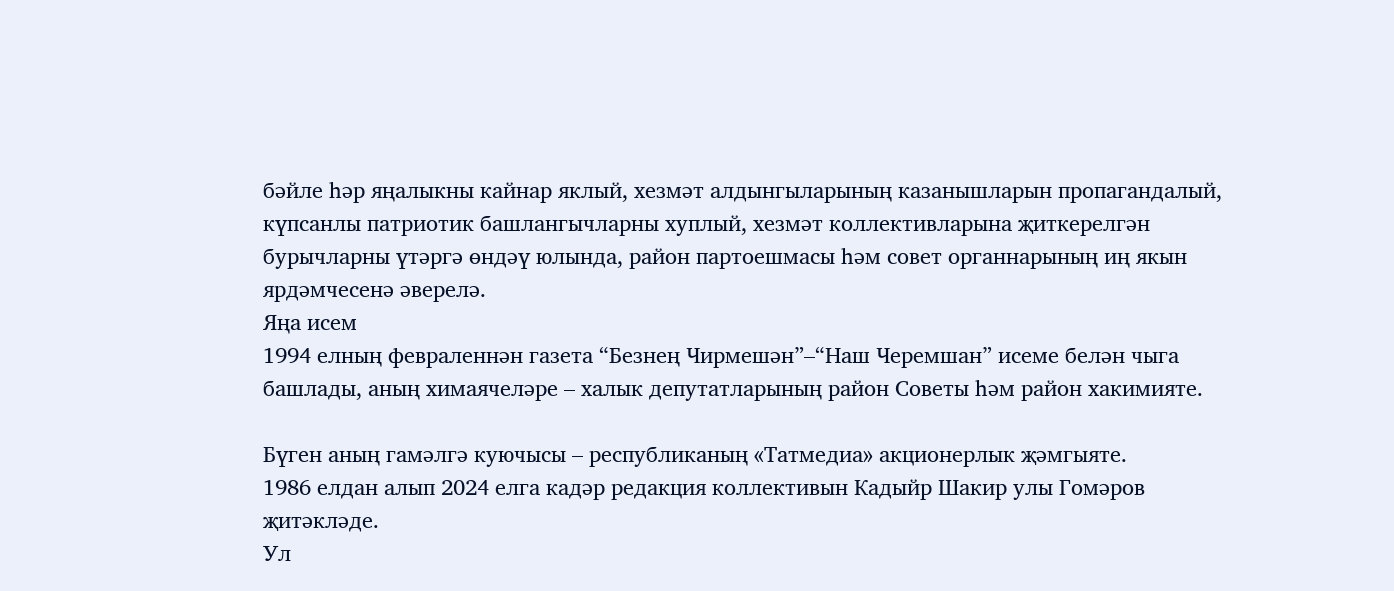бәйле һәр яңалыкны кайнар яклый, хезмәт алдынгыларының казанышларын пропагандалый, күпсанлы патриотик башлангычларны хуплый, хезмәт коллективларына җиткерелгән бурычларны үтәргә өндәү юлында, район партоешмасы һәм совет органнарының иң якын ярдәмчесенә әверелә.
Яңа исем
1994 елның февраленнән газета “Безнең Чирмешән”–“Наш Черемшан” исеме белән чыга башлады, аның химаячеләре – халык депутатларының район Советы һәм район хакимияте.

Бүген аның гамәлгә куючысы – республиканың «Татмедиа» акционерлык җәмгыяте.
1986 елдан алып 2024 елга кадәр редакция коллективын Кадыйр Шакир улы Гомәров җитәкләде.
Ул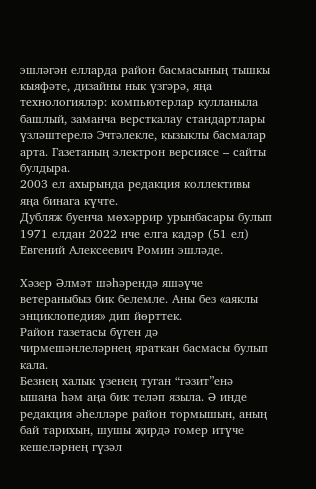эшләгән елларда район басмасының тышкы кыяфәте, дизайны нык үзгәрә, яңа технологияләр: компьютерлар кулланыла башлый, заманча версткалау стандартлары үзләштерелә Эчтәлекле, кызыклы басмалар арта. Газетаның электрон версиясе – сайты булдыра.
2003 ел ахырында редакция коллективы яңа бинага күчте.
Дубляж буенча мөхәррир урынбасары булып 1971 елдан 2022 нче елга кадәр (51 ел) Евгений Алексеевич Ромин эшләде.

Хәзер Әлмәт шәһәрендә яшәүче ветераныбыз бик белемле. Аны без «аяклы энциклопедия» дип йөрттек.
Район газетасы бүген дә чирмешәнлеләрнең яраткан басмасы булып кала.
Безнең халык үзенең туган “гәзит”енә ышана һәм аңа бик теләп языла. Ә инде редакция әһелләре район тормышын, аның бай тарихын, шушы җирдә гомер итүче кешеләрнең гүзәл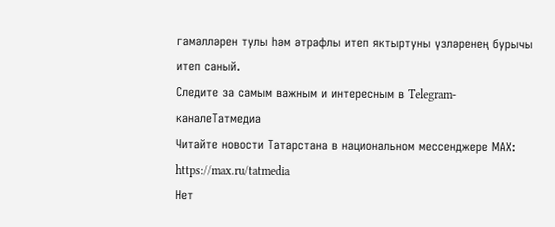гамәлләрен тулы һәм әтрафлы итеп яктыртуны үзләренең бурычы итеп саный.
Следите за самым важным и интересным в Telegram-каналеТатмедиа
Читайте новости Татарстана в национальном мессенджере MАХ: https://max.ru/tatmedia
Нет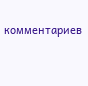комментариев